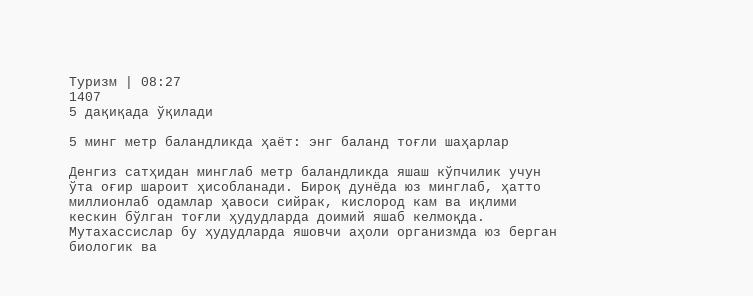Туризм | 08:27
1407
5 дақиқада ўқилади

5 минг метр баландликда ҳаёт: энг баланд тоғли шаҳарлар

Денгиз сатҳидан минглаб метр баландликда яшаш кўпчилик учун ўта оғир шароит ҳисобланади. Бироқ дунёда юз минглаб, ҳатто миллионлаб одамлар ҳавоси сийрак, кислород кам ва иқлими кескин бўлган тоғли ҳудудларда доимий яшаб келмоқда. Мутахассислар бу ҳудудларда яшовчи аҳоли организмда юз берган биологик ва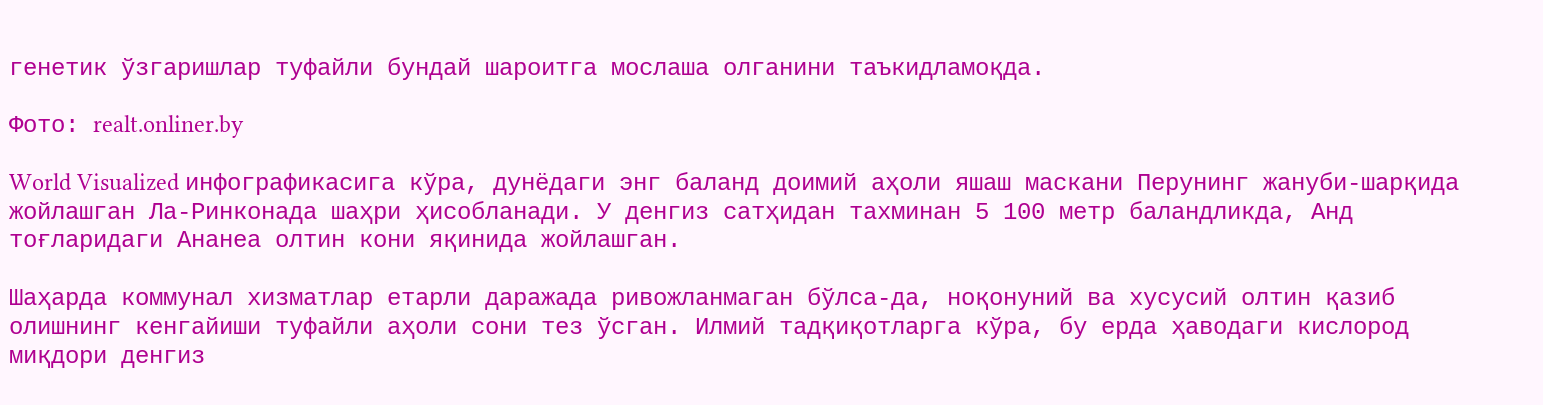генетик ўзгаришлар туфайли бундай шароитга мослаша олганини таъкидламоқда.

Фото: realt.onliner.by

World Visualized инфографикасига кўра, дунёдаги энг баланд доимий аҳоли яшаш маскани Перунинг жануби-шарқида жойлашган Ла-Ринконада шаҳри ҳисобланади. У денгиз сатҳидан тахминан 5 100 метр баландликда, Анд тоғларидаги Ананеа олтин кони яқинида жойлашган.

Шаҳарда коммунал хизматлар етарли даражада ривожланмаган бўлса-да, ноқонуний ва хусусий олтин қазиб олишнинг кенгайиши туфайли аҳоли сони тез ўсган. Илмий тадқиқотларга кўра, бу ерда ҳаводаги кислород миқдори денгиз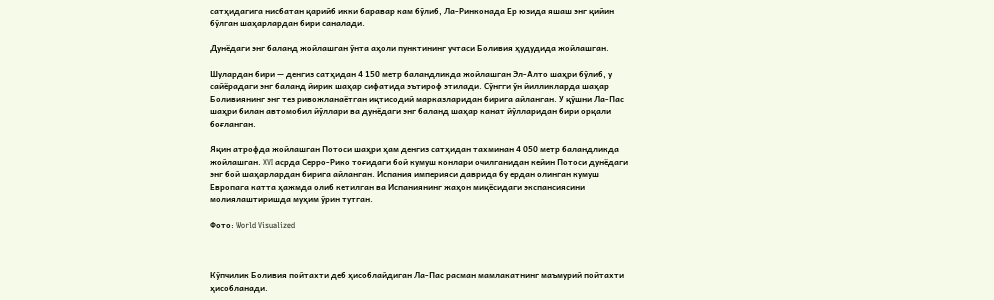сатҳидагига нисбатан қарийб икки баравар кам бўлиб, Ла-Ринконада Ер юзида яшаш энг қийин бўлган шаҳарлардан бири саналади.

Дунёдаги энг баланд жойлашган ўнта аҳоли пунктининг учтаси Боливия ҳудудида жойлашган.

Шулардан бири — денгиз сатҳидан 4 150 метр баландликда жойлашган Эл-Алто шаҳри бўлиб, у сайёрадаги энг баланд йирик шаҳар сифатида эътироф этилади. Сўнгги ўн йилликларда шаҳар Боливиянинг энг тез ривожланаётган иқтисодий марказларидан бирига айланган. У қўшни Ла-Пас шаҳри билан автомобил йўллари ва дунёдаги энг баланд шаҳар канат йўлларидан бири орқали боғланган.

Яқин атрофда жойлашган Потоси шаҳри ҳам денгиз сатҳидан тахминан 4 050 метр баландликда жойлашган. XVI асрда Серро-Рико тоғидаги бой кумуш конлари очилганидан кейин Потоси дунёдаги энг бой шаҳарлардан бирига айланган. Испания империяси даврида бу ердан олинган кумуш Европага катта ҳажмда олиб кетилган ва Испаниянинг жаҳон миқёсидаги экспансиясини молиялаштиришда муҳим ўрин тутган.

Фото: World Visualized



Кўпчилик Боливия пойтахти деб ҳисоблайдиган Ла-Пас расман мамлакатнинг маъмурий пойтахти ҳисобланади.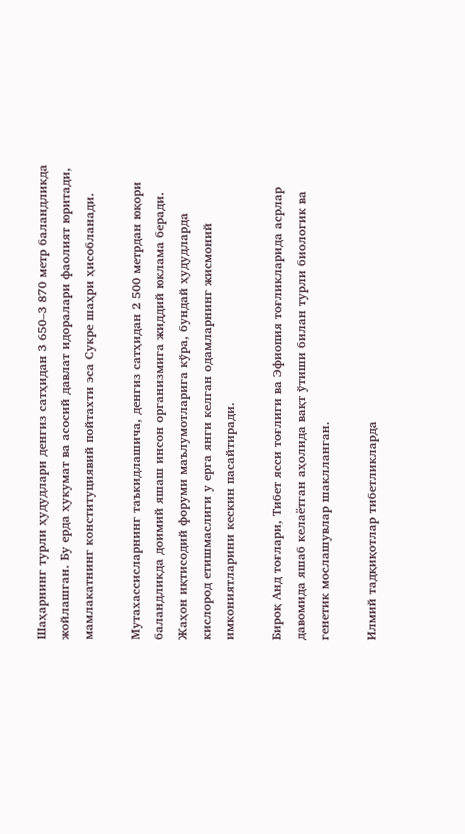Шаҳарнинг турли ҳудудлари денгиз сатҳидан 3 650–3 870 метр баландликда жойлашган. Бу ерда ҳукумат ва асосий давлат идоралари фаолият юритади, мамлакатнинг конституциявий пойтахти эса Сукре шаҳри ҳисобланади.

Мутахассисларнинг таъкидлашича, денгиз сатҳидан 2 500 метрдан юқори баландликда доимий яшаш инсон организмига жиддий юклама беради. Жаҳон иқтисодий форуми маълумотларига кўра, бундай ҳудудларда кислород етишмаслиги у ерга янги келган одамларнинг жисмоний имкониятларини кескин пасайтиради.

Бироқ Анд тоғлари, Тибет ясси тоғлиги ва Эфиопия тоғликларида асрлар давомида яшаб келаётган аҳолида вақт ўтиши билан турли биологик ва генетик мослашувлар шаклланган.

Илмий тадқиқотлар тибетликларда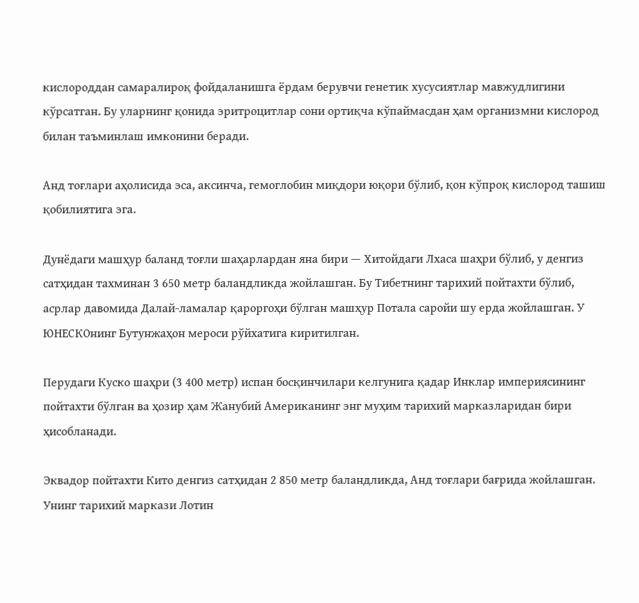кислороддан самаралироқ фойдаланишга ёрдам берувчи генетик хусусиятлар мавжудлигини кўрсатган. Бу уларнинг қонида эритроцитлар сони ортиқча кўпаймасдан ҳам организмни кислород билан таъминлаш имконини беради.

Анд тоғлари аҳолисида эса, аксинча, гемоглобин миқдори юқори бўлиб, қон кўпроқ кислород ташиш қобилиятига эга.

Дунёдаги машҳур баланд тоғли шаҳарлардан яна бири — Хитойдаги Лхаса шаҳри бўлиб, у денгиз сатҳидан тахминан 3 650 метр баландликда жойлашган. Бу Тибетнинг тарихий пойтахти бўлиб, асрлар давомида Далай-ламалар қароргоҳи бўлган машҳур Потала саройи шу ерда жойлашган. У ЮНЕСКОнинг Бутунжаҳон мероси рўйхатига киритилган.

Перудаги Куско шаҳри (3 400 метр) испан босқинчилари келгунига қадар Инклар империясининг пойтахти бўлган ва ҳозир ҳам Жанубий Американинг энг муҳим тарихий марказларидан бири ҳисобланади.

Эквадор пойтахти Кито денгиз сатҳидан 2 850 метр баландликда, Анд тоғлари бағрида жойлашган. Унинг тарихий маркази Лотин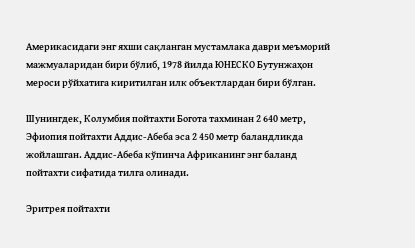Америкасидаги энг яхши сақланган мустамлака даври меъморий мажмуаларидан бири бўлиб, 1978 йилда ЮНЕСКО Бутунжаҳон мероси рўйхатига киритилган илк объектлардан бири бўлган.

Шунингдек, Колумбия пойтахти Богота тахминан 2 640 метр, Эфиопия пойтахти Аддис-Абеба эса 2 450 метр баландликда жойлашган. Аддис-Абеба кўпинча Африканинг энг баланд пойтахти сифатида тилга олинади.

Эритрея пойтахти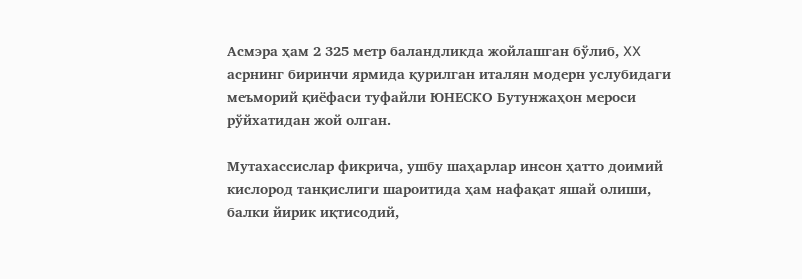Асмэра ҳам 2 325 метр баландликда жойлашган бўлиб, XX асрнинг биринчи ярмида қурилган италян модерн услубидаги меъморий қиёфаси туфайли ЮНЕСКО Бутунжаҳон мероси рўйхатидан жой олган.

Мутахассислар фикрича, ушбу шаҳарлар инсон ҳатто доимий кислород танқислиги шароитида ҳам нафақат яшай олиши, балки йирик иқтисодий,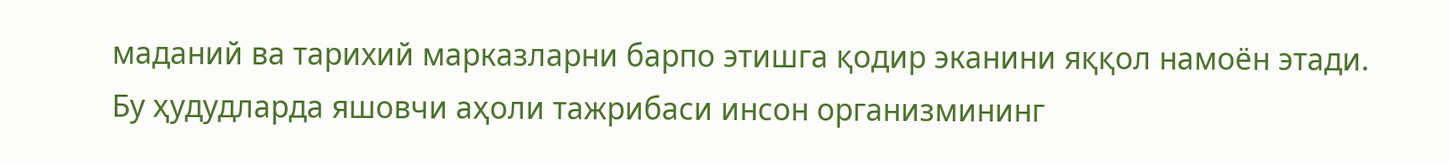маданий ва тарихий марказларни барпо этишга қодир эканини яққол намоён этади. Бу ҳудудларда яшовчи аҳоли тажрибаси инсон организмининг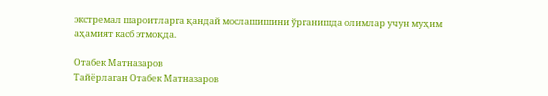экстремал шароитларга қандай мослашишини ўрганишда олимлар учун муҳим аҳамият касб этмоқда.

Отабек Матназаров
Тайёрлаган Отабек Матназаров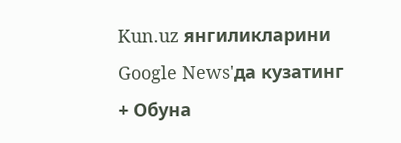Kun.uz янгиликларини Google News'да кузатинг
+ Обуна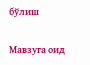бўлиш

Мавзуга оид